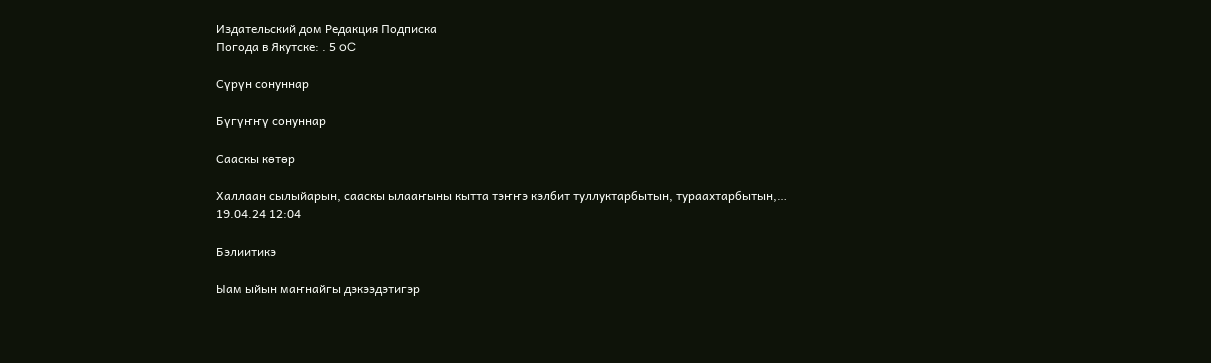Издательский дом Редакция Подписка
Погода в Якутске: . 5 oC

Сүрүн сонуннар

Бүгүҥҥү сонуннар

Сааскы көтөр

Халлаан сылыйарын, сааскы ылааҥыны кытта тэҥҥэ кэлбит туллуктарбытын, тураахтарбытын,…
19.04.24 12:04

Бэлиитикэ

Ыам ыйын маҥнайгы дэкээдэтигэр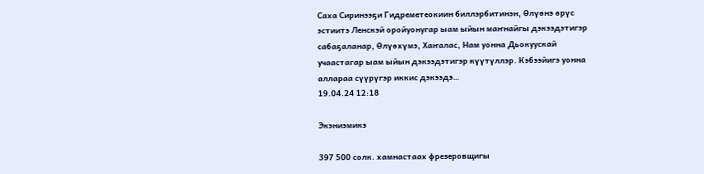Саха Сиринээҕи Гидреметеокиин биллэрбитинэн, Өлүөнэ өрүс эстиитэ Ленскэй оройуонугар ыам ыйын маҥнайгы дэкээдэтигэр сабаҕаланар, Өлүөхүмэ, Хаҥалас, Нам уонна Дьокуускай учаастагар ыам ыйын дэкээдэтигэр күүтүллэр. Кэбээйигэ уонна аллараа сүүрүгэр иккис дэкээдэ…
19.04.24 12:18

Экэниэмикэ

397 500 солк. хамнастаах фрезеровщигы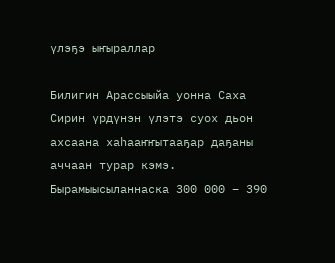үлэҕэ ыҥыраллар

Билигин Арассыыйа уонна Саха Сирин үрдүнэн үлэтэ суох дьон ахсаана хаһааҥҥытааҕар даҕаны аччаан турар кэмэ. Бырамыысыланнаска 300 000 – 390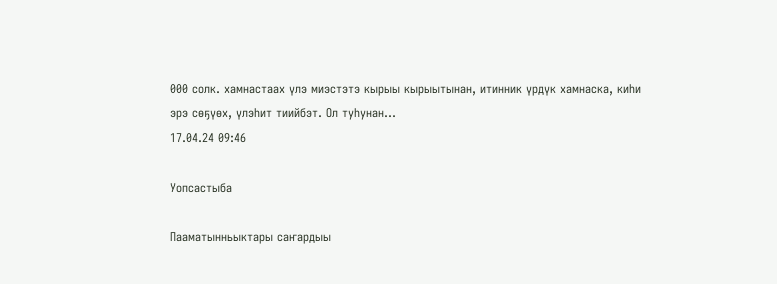000 солк. хамнастаах үлэ миэстэтэ кырыы кырыытынан, итинник үрдүк хамнаска, киһи эрэ сөҕүөх, үлэһит тиийбэт. Ол туһунан…
17.04.24 09:46

Уопсастыба

Пааматынньыктары саҥардыы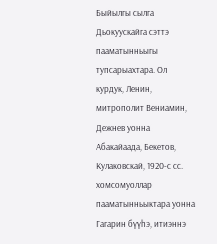Быйылгы сылга Дьокуускайга сэттэ пааматынньыгы тупсарыахтара. Ол курдук, Ленин, митрополит Вениамин, Дежнев уонна Абакайаада, Бекетов, Кулаковскай, 1920-с сс. хомсомуоллар пааматынньыктара уонна Гагарин бүүһэ, итиэннэ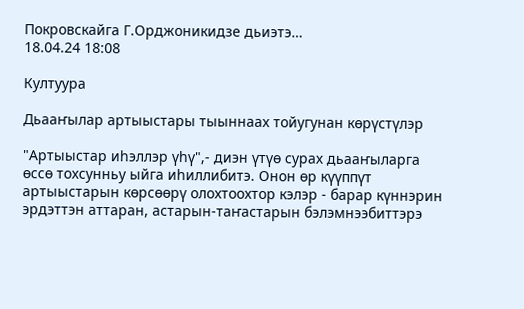Покровскайга Г.Орджоникидзе дьиэтэ…
18.04.24 18:08

Култуура

Дьааҥылар артыыстары тыыннаах тойугунан көрүстүлэр

"Артыыстар иhэллэр үhү",- диэн үтүө сурах дьааҥыларга өссө тохсунньу ыйга иhиллибитэ. Онон өр күүппүт артыыстарын көрсөөрү олохтоохтор кэлэр - барар күннэрин эрдэттэн аттаран, астарын-таҥастарын бэлэмнээбиттэрэ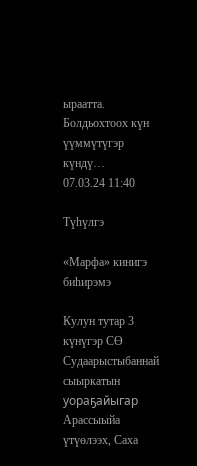ыраатта. Болдьохтоох күн үүммүтүгэр күндү…
07.03.24 11:40

Түһүлгэ

«Марфа» кинигэ биһирэмэ

Кулун тутар 3 күнүгэр СӨ Судаарыстыбаннай сыыркатын уораҕайыгар Арассыыйа үтүөлээх, Саха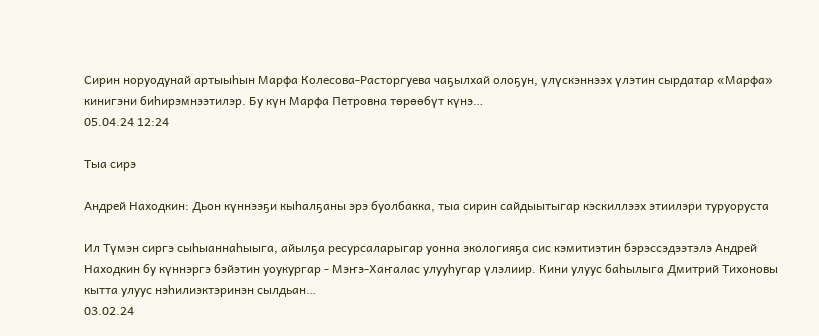Сирин норуодунай артыыһын Марфа Колесова-Расторгуева чаҕылхай олоҕун, үлүскэннээх үлэтин сырдатар «Марфа» кинигэни биһирэмнээтилэр. Бу күн Марфа Петровна төрөөбүт күнэ…
05.04.24 12:24

Тыа сирэ

Андрей Находкин: Дьон күннээҕи кыһалҕаны эрэ буолбакка, тыа сирин сайдыытыгар кэскиллээх этиилэри туруоруста

Ил Түмэн сиргэ сыһыаннаһыыга, айылҕа ресурсаларыгар уонна экологияҕа сис кэмитиэтин бэрэссэдээтэлэ Андрей Находкин бу күннэргэ бэйэтин уоукургар - Мэҥэ-Хаҥалас улууһугар үлэлиир. Кини улуус баһылыга Дмитрий Тихоновы кытта улуус нэһилиэктэринэн сылдьан…
03.02.24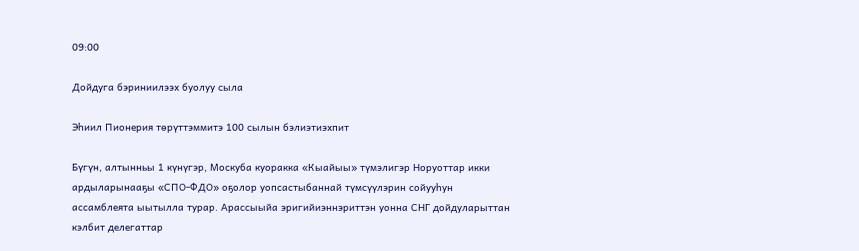09:00

Дойдуга бэриниилээх буолуу сыла

Эһиил Пионерия төрүттэммитэ 100 сылын бэлиэтиэхпит

Бүгүн, алтынньы 1 күнүгэр, Москуба куоракка «Кыайыы» түмэлигэр Норуоттар икки ардыларынааҕы «СПО-ФДО» оҕолор уопсастыбаннай түмсүүлэрин сойууһун ассамблеята ыытылла турар. Арассыыйа эригийиэннэриттэн уонна СНГ дойдуларыттан кэлбит делегаттар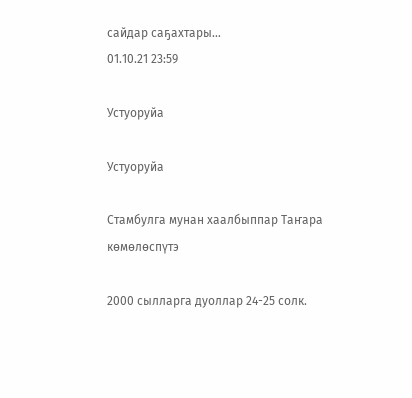сайдар саҕахтары…
01.10.21 23:59

Устуоруйа

Устуоруйа

Стамбулга мунан хаалбыппар Таҥара көмөлөспүтэ

2000 сылларга дуоллар 24-25 солк.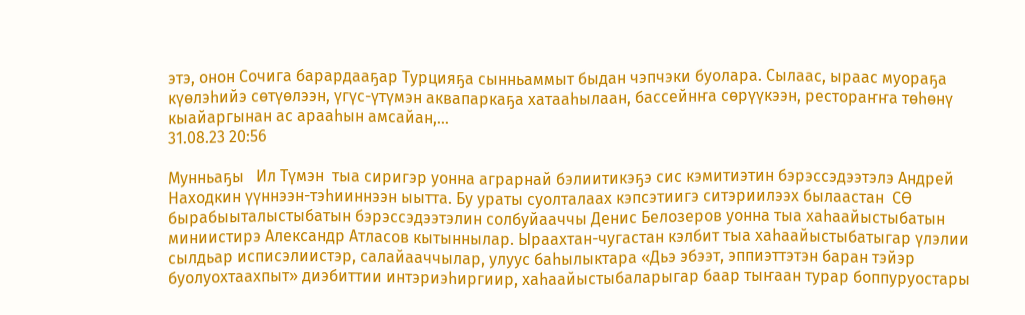этэ, онон Сочига барардааҕар Турцияҕа сынньаммыт быдан чэпчэки буолара. Сылаас, ыраас муораҕа күөлэһийэ сөтүөлээн, үгүс-үтүмэн аквапаркаҕа хатааһылаан, бассейнҥа сөрүүкээн, рестораҥҥа төһөнү кыайаргынан ас арааһын амсайан,…
31.08.23 20:56

Мунньаҕы   Ил Түмэн  тыа сиригэр уонна аграрнай бэлиитикэҕэ сис кэмитиэтин бэрэссэдээтэлэ Андрей Находкин үүннээн-тэһииннээн ыытта. Бу ураты суолталаах кэпсэтиигэ ситэриилээх былаастан  СӨ бырабыыталыстыбатын бэрэссэдээтэлин солбуйааччы Денис Белозеров уонна тыа хаһаайыстыбатын миниистирэ Александр Атласов кытыннылар. Ыраахтан-чугастан кэлбит тыа хаһаайыстыбатыгар үлэлии сылдьар исписэлиистэр, салайааччылар, улуус баһылыктара «Дьэ эбээт, эппиэттэтэн баран тэйэр буолуохтаахпыт» диэбиттии интэриэһиргиир, хаһаайыстыбаларыгар баар тыҥаан турар боппуруостары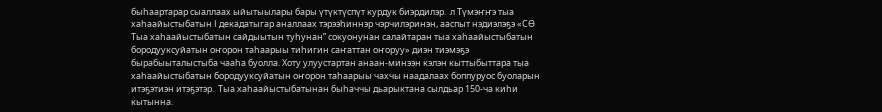быһаартарар сыаллаах ыйытыылары бары үтүктүспүт курдук биэрдилэр.  л Түмэҥҥэ тыа хаһаайыстыбатын I декадатыгар аналлаах тэрээһиннэр чэрчилэринэн, ааспыт нэдиэлэҕэ «СӨ Тыа хаһаайыстыбатын сайдыытын туһунан” сокуонунан салайтаран тыа хаһаайыстыбатын   бородууксуйатын оҥорон таһаарыы тиһигин саҥаттан оҥоруу» диэн тиэмэҕэ бырабыыталыстыба чааһа буолла. Хоту улуустартан анаан-минээн кэлэн кыттыбыттара тыа хаһаайыстыбатын бородууксуйатын оҥорон таһаарыы чахчы наадалаах боппуруос буоларын итэҕэтиэн итэҕэтэр.  Тыа хаһаайыстыбатынан быһаччы дьарыктана сылдьар 150-ча киһи кытынна.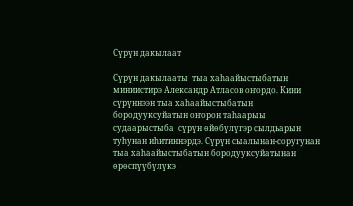Сүрүн дакылаат

Сүрүн дакылааты  тыа хаһаайыстыбатын миниистирэ Александр Атласов оҥордо. Кини сүрүннээн тыа хаһаайыстыбатын бородууксуйатын оҥорон таһаарыы судаарыстыба  сүрүн өйөбүлүгэр сылдьарын туһунан иһитиннэрдэ. Сүрүн сыалынан-соругунан  тыа хаһаайыстыбатын бородууксуйатынан өрөспүүбүлүкэ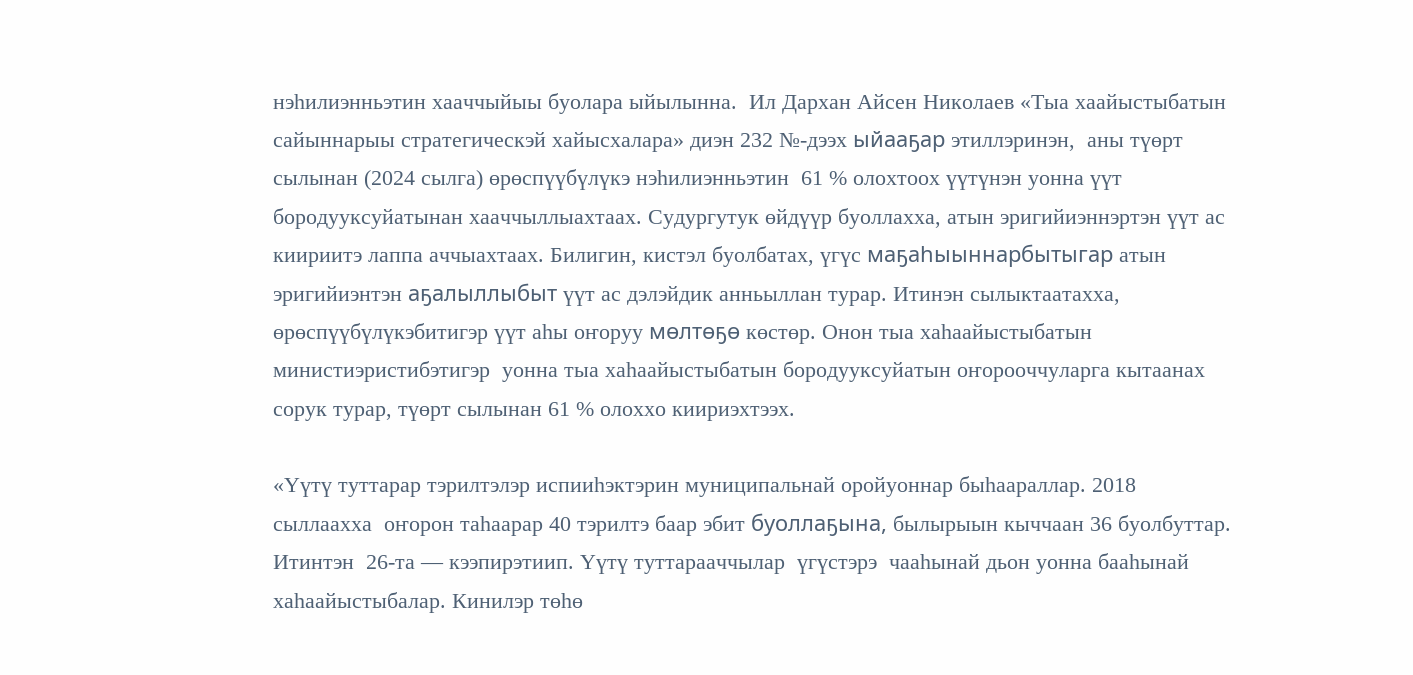нэһилиэнньэтин хааччыйыы буолара ыйылынна.  Ил Дархан Айсен Николаев «Тыа хаайыстыбатын сайыннарыы стратегическэй хайысхалара» диэн 232 №-дээх ыйааҕар этиллэринэн,  аны түөрт сылынан (2024 сылга) өрөспүүбүлүкэ нэһилиэнньэтин  61 % олохтоох үүтүнэн уонна үүт бородууксуйатынан хааччыллыахтаах. Судургутук өйдүүр буоллахха, атын эригийиэннэртэн үүт ас киириитэ лаппа аччыахтаах. Билигин, кистэл буолбатах, үгүс маҕаһыыннарбытыгар атын эригийиэнтэн аҕалыллыбыт үүт ас дэлэйдик анньыллан турар. Итинэн сылыктаатахха, өрөспүүбүлүкэбитигэр үүт аһы оҥоруу мөлтөҕө көстөр. Онон тыа хаһаайыстыбатын министиэристибэтигэр  уонна тыа хаһаайыстыбатын бородууксуйатын оҥорооччуларга кытаанах сорук турар, түөрт сылынан 61 % олоххо киириэхтээх.

«Үүтү туттарар тэрилтэлэр испииһэктэрин муниципальнай оройуоннар быһаараллар. 2018 сыллаахха  оҥорон таһаарар 40 тэрилтэ баар эбит буоллаҕына, былырыын кыччаан 36 буолбуттар. Итинтэн  26-та — кээпирэтиип. Үүтү туттарааччылар  үгүстэрэ  чааһынай дьон уонна бааһынай хаһаайыстыбалар. Кинилэр төһө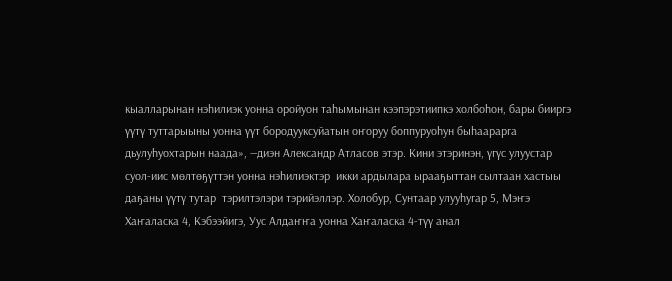кыалларынан нэһилиэк уонна оройуон таһымынан кээпэрэтиипкэ холбоһон, бары бииргэ үүтү туттарыыны уонна үүт бородууксуйатын оҥоруу боппуруоһун быһаарарга дьулуһуохтарын наада», —диэн Александр Атласов этэр. Кини этэринэн, үгүс улуустар  суол-иис мөлтөҕүттэн уонна нэһилиэктэр  икки ардылара ырааҕыттан сылтаан хастыы даҕаны үүтү тутар  тэрилтэлэри тэрийэллэр. Холобур, Сунтаар улууһугар 5, Мэҥэ Хаҥаласка 4, Кэбээйигэ, Уус Алдаҥҥа уонна Хаҥаласка 4-түү анал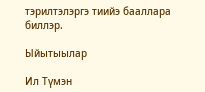тэрилтэлэргэ тиийэ бааллара биллэр.

Ыйытыылар

Ил Түмэн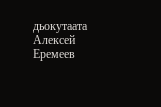дьокутаата  Алексей Еремеев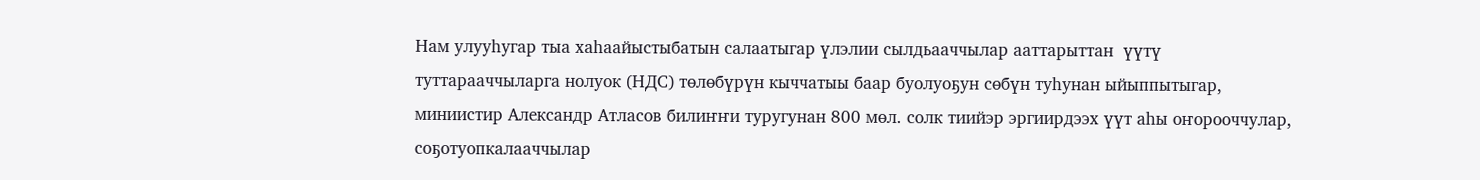Нам улууһугар тыа хаһаайыстыбатын салаатыгар үлэлии сылдьааччылар ааттарыттан  үүтү туттарааччыларга нолуок (НДС) төлөбүрүн кыччатыы баар буолуоҕун сөбүн туһунан ыйыппытыгар, миниистир Александр Атласов билиҥҥи туругунан 800 мөл. солк тиийэр эргиирдээх үүт аһы оҥорооччулар, соҕотуопкалааччылар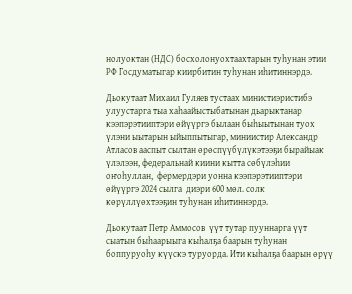нолуоктан (НДС) босхолонуохтаахтарын туһунан этии РФ Госдуматыгар киирбитин туһунан иһитиннэрдэ.

Дьокутаат Михаил Гуляев тустаах министиэристибэ улуустарга тыа хаһаайыстыбатынан дьарыктанар кээпэрэтииптэри өйүүргэ былаан быһыытынан туох үлэни ыытарын ыйыппытыгар, миниистир Александр Атласов ааспыт сылтан өрөспүүбүлүкэтээҕи бырайыак үлэлээн, федеральнай киини кытта сөбүлэһии оҥоһуллан,  фермердэри уонна кээпэрэтииптэри өйүүргэ 2024 сылга  диэри 600 мөл. солк көрүллүөхтээҕин туһунан иһитиннэрдэ.

Дьокутаат Петр Аммосов  үүт тутар пууннарга үүт сыатын быһаарыыга кыһалҕа баарын туһунан боппуруоһу күүскэ туруорда. Ити кыһалҕа баарын өрүү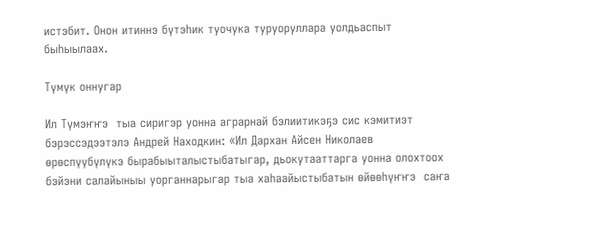истэбит. Онон итиннэ бүтэһик туочука туруоруллара уолдьаспыт быһыылаах.

Түмүк оннугар

Ил Түмэҥҥэ  тыа сиригэр уонна аграрнай бэлиитикэҕэ сис кэмитиэт бэрэссэдээтэлэ Андрей Находкин: «Ил Дархан Айсен Николаев  өрөспүүбүлүкэ бырабыыталыстыбатыгар, дьокутааттарга уонна олохтоох бэйэни салайыныы уорганнарыгар тыа хаһаайыстыбатын өйөөһүҥҥэ  саҥа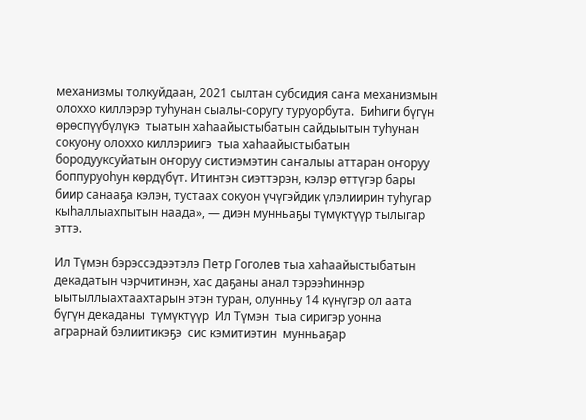механизмы толкуйдаан, 2021 сылтан субсидия саҥа механизмын олоххо киллэрэр туһунан сыалы-соругу туруорбута.  Биһиги бүгүн өрөспүүбүлүкэ  тыатын хаһаайыстыбатын сайдыытын туһунан сокуону олоххо киллэриигэ  тыа хаһаайыстыбатын бородууксуйатын оҥоруу систиэмэтин саҥалыы аттаран оҥоруу боппуруоһун көрдүбүт. Итинтэн сиэттэрэн, кэлэр өттүгэр бары биир санааҕа кэлэн, тустаах сокуон үчүгэйдик үлэлиирин туһугар кыһаллыахпытын наада», — диэн мунньаҕы түмүктүүр тылыгар эттэ.

Ил Түмэн бэрэссэдээтэлэ Петр Гоголев тыа хаһаайыстыбатын декадатын чэрчитинэн, хас даҕаны анал тэрээһиннэр ыытыллыахтаахтарын этэн туран, олунньу 14 күнүгэр ол аата бүгүн декаданы  түмүктүүр  Ил Түмэн  тыа сиригэр уонна аграрнай бэлиитикэҕэ  сис кэмитиэтин  мунньаҕар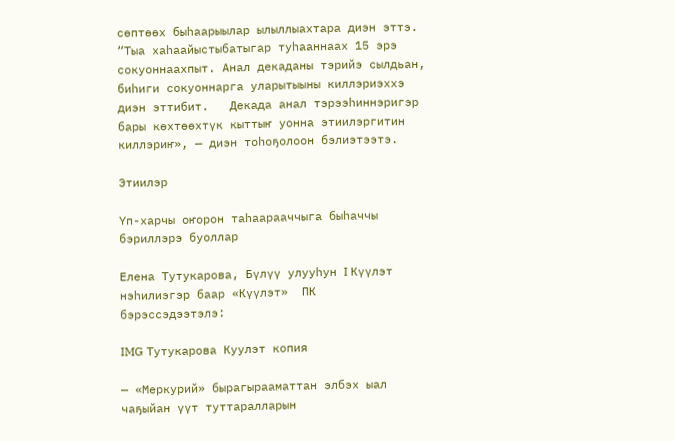сөптөөх быһаарыылар ылыллыахтара диэн эттэ.  “Тыа хаһаайыстыбатыгар туһааннаах 15 эрэ сокуоннаахпыт. Анал декаданы тэрийэ сылдьан, биһиги сокуоннарга уларытыыны киллэриэххэ диэн эттибит.   Декада анал тэрээһиннэригэр   бары көхтөөхтүк кыттыҥ уонна этиилэргитин киллэриҥ», — диэн тоһоҕолоон бэлиэтээтэ.

Этиилэр

Үп-харчы оҥорон таһаарааччыга быһаччы бэриллэрэ буоллар

Елена Тутукарова, Бүлүү улууһун I Күүлэт нэһилиэгэр баар «Күүлэт»  ПК  бэрэссэдээтэлэ:

IMG Тутукарова Куулэт копия

— «Меркурий» бырагырааматтан элбэх ыал чаҕыйан үүт туттаралларын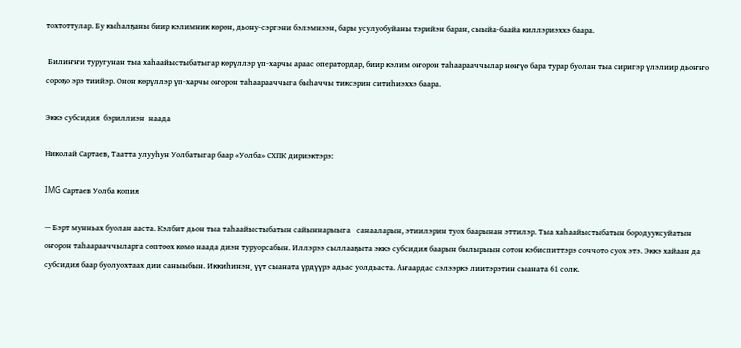тохтоттулар. Бу кыһалҕаны биир кэлимник көрөн, дьону-сэргэни бэлэмнээн, бары усулуобуйаны тэрийэн баран, сыыйа-баайа киллэриэххэ баара.

 Билиҥҥи туругунан тыа хаһаайыстыбатыгар көрүллэр үп-харчы араас оператордар, биир кэлим оҥорон таһаарааччылар нөҥүө бара турар буолан тыа сиригэр үлэлиир дьоҥҥо сороҕо эрэ тиийэр. Онон көрүллэр үп-харчы оҥорон таһаарааччыга быһаччы тиксэрин ситиһиэххэ баара.

Эккэ субсидия  бэриллиэн  наада

Николай Сартаев, Таатта улууһун Уолбатыгар баар «Уолба» СХПК дириэктэрэ:

IMG Сартаев Уолба копия

— Бэрт мунньах буолан ааста. Кэлбит дьон тыа таһаайыстыбатын сайыннарыыга   санааларын, этиилэрин туох баарынан эттилэр. Тыа хаһаайыстыбатын бородууксуйатын оҥорон таһаарааччыларга сөптөөх көмө наада диэн туруорсабын. Иллэрээ сыллааҕыта эккэ субсидия баарын былырыын сотон кэбиспиттэрэ соччото суох этэ. Эккэ хайаан да субсидия баар буолуохтаах дии саныыбын. Иккиһинэн¸ үүт сыаната үрдүүрэ адьас уолдьаста. Аҥаардас сэлээркэ лиитэрэтин сыаната 61 солк.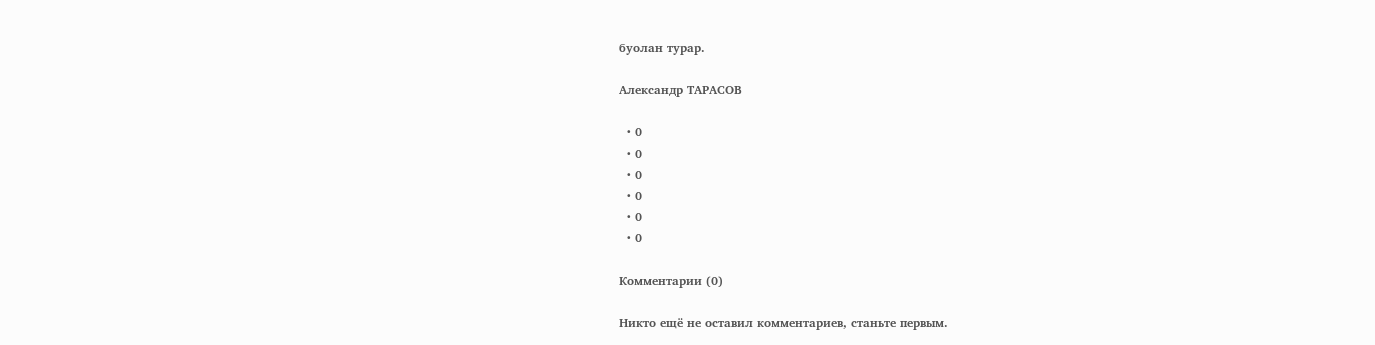буолан турар.

Александр ТАРАСОВ

  • 0
  • 0
  • 0
  • 0
  • 0
  • 0

Комментарии (0)

Никто ещё не оставил комментариев, станьте первым.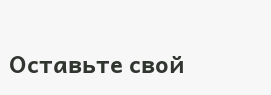Оставьте свой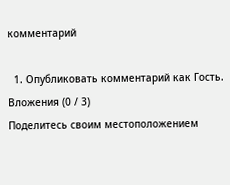комментарий

  1. Опубликовать комментарий как Гость.
Вложения (0 / 3)
Поделитесь своим местоположением